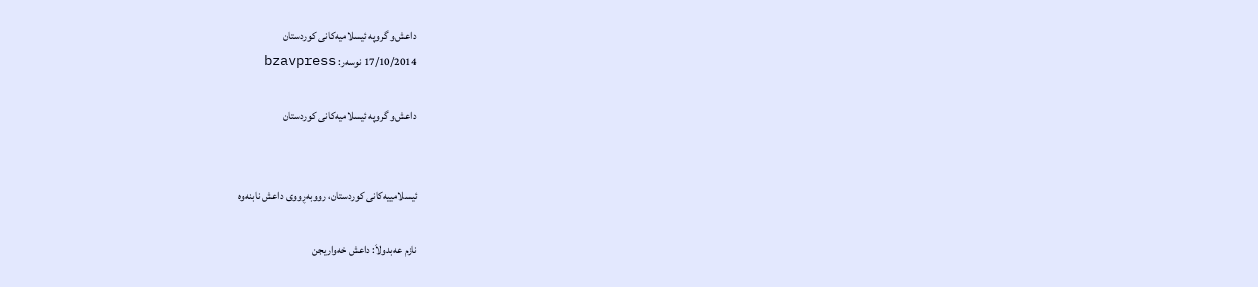داعش‌و گروپه‌ ئیسلامیه‌كانی كوردستان
17/10/2014 نوسەر: bzavpress

داعش‌و گروپه‌ ئیسلامیه‌كانی كوردستان


ئیسلامییه‌كانی كوردستان، رووبه‌ڕووی داعش نابنه‌وه‌

نازم عه‌بدولاَ: داعش خه‌واریجن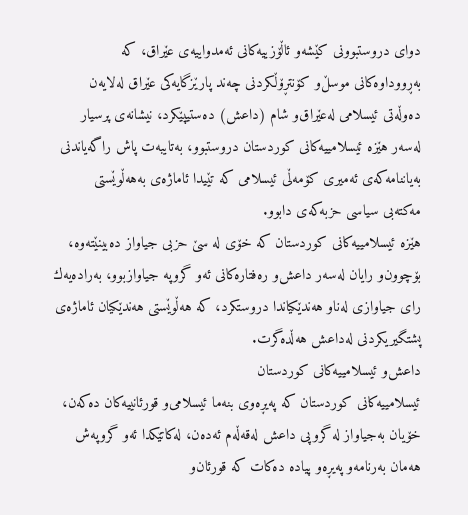دوای‌ دروستبوونی‌ كێشه‌و ئاڵۆزییه‌كانی ئه‌مدواییه‌ی عێراق، كه‌ به‌ڕووداوه‌كانی‌ موسڵ‌و كۆنتڕۆڵكردنی‌ چه‌ند پارێزگایه‌كی عێراق له‌لایه‌ن ده‌وڵه‌تی‌ ئیسلامی‌ له‌عێراق‌و شام (داعش) ده‌ستیپێكرد، نیشانه‌ی پرسیار له‌سه‌ر هێزه‌ ئیسلامییه‌كانی كوردستان دروستبوو، به‌تایبه‌ت پاش راگه‌یاندنی به‌یاننامه‌كه‌ی ئه‌میری كۆمه‌ڵی ئیسلامی كه‌ تێیدا ئاماژه‌ی به‌هه‌ڵوێستی مه‌كته‌بی سیاسی حزبه‌كه‌ی دابوو.
هێزه‌ ئیسلامییه‌كانی كوردستان كه‌ خۆی له‌ سێ حزبی جیاواز ده‌بینێته‌وه‌، بۆچوون‌و رایان له‌سه‌ر داعش‌و ره‌فتاره‌كانی ئه‌و گروپه‌ جیاوازبوو، به‌راده‌یه‌ك رای جیاوازی له‌ناو هه‌ندێكیاندا دروستكرد، كه‌ هه‌ڵوێستی هه‌ندێكیان ئاماژه‌ی پشتگیریكردنی له‌داعش هه‌ڵده‌گرت.
داعش‌و ئیسلامییه‌كانی كوردستان
ئیسلامییه‌كانی كوردستان كه‌ په‌یڕه‌وی بنه‌ما ئیسلامی‌و قورئانییه‌كان ده‌كه‌ن، خۆیان به‌جیاواز له‌ گروپی داعش له‌قه‌ڵه‌م ئه‌ده‌ن، له‌كاتێكدا ئه‌و گروپه‌ش هه‌مان به‌رنامه‌و په‌یڕه‌و پیاده‌ ده‌كات كه‌ قورئان‌و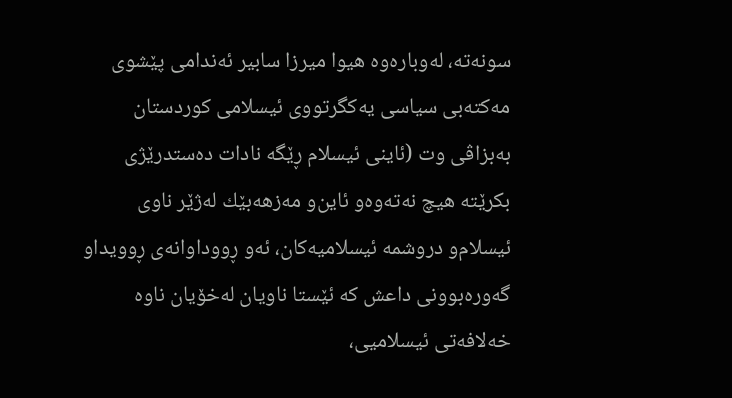سونه‌ته‌، له‌وباره‌وه‌ هیوا میرزا سابیر ئه‌ندامی پێشوی‌ مه‌كته‌بی سیاسی یه‌كگرتووی ئیسلامی كوردستان به‌بزاڤی وت (ئاینی‌ ئیسلام ڕێگه‌ نادات ده‌ستدرێژی‌ بكرێته‌ هیچ نه‌ته‌وه‌و ئاین‌و مه‌زهه‌بێك له‌ژێر ناوی‌ ئیسلام‌و دروشمه‌ ئیسلامیه‌كان، ئه‌و ڕووداوانه‌ی‌ ڕوویداو گه‌وره‌بوونی‌ داعش كه‌ ئێستا ناویان له‌خۆیان ناوه‌ خه‌لافه‌تی‌ ئیسلامیی،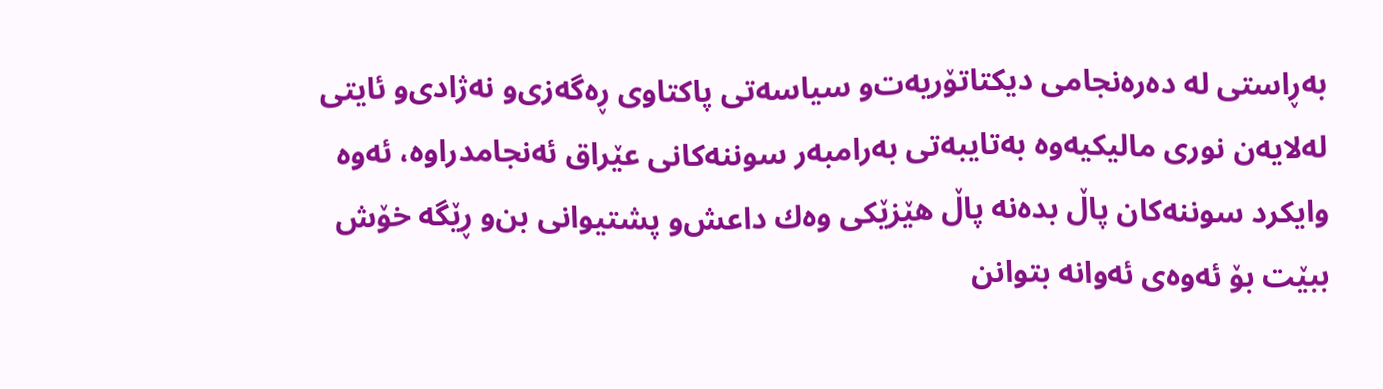به‌ڕاستی‌ له‌ ده‌ره‌نجامی‌ دیكتاتۆریه‌ت‌و سیاسه‌تی‌ پاكتاوی‌ ڕه‌گه‌زی‌‌و نه‌ژادی‌‌و ئایتی‌ له‌لایه‌ن نوری‌ مالیكیه‌وه‌ به‌تایبه‌تی‌ به‌رامبه‌ر سوننه‌كانی‌ عێراق ئه‌نجامدراوه‌، ئه‌وه‌ وایكرد سوننه‌كان پاڵ بده‌نه‌ پاڵ هێزێكی‌ وه‌ك داعش‌و پشتیوانی‌ بن‌و ڕێگه‌ خۆش ببێت بۆ ئه‌وه‌ی‌ ئه‌وانه‌ بتوانن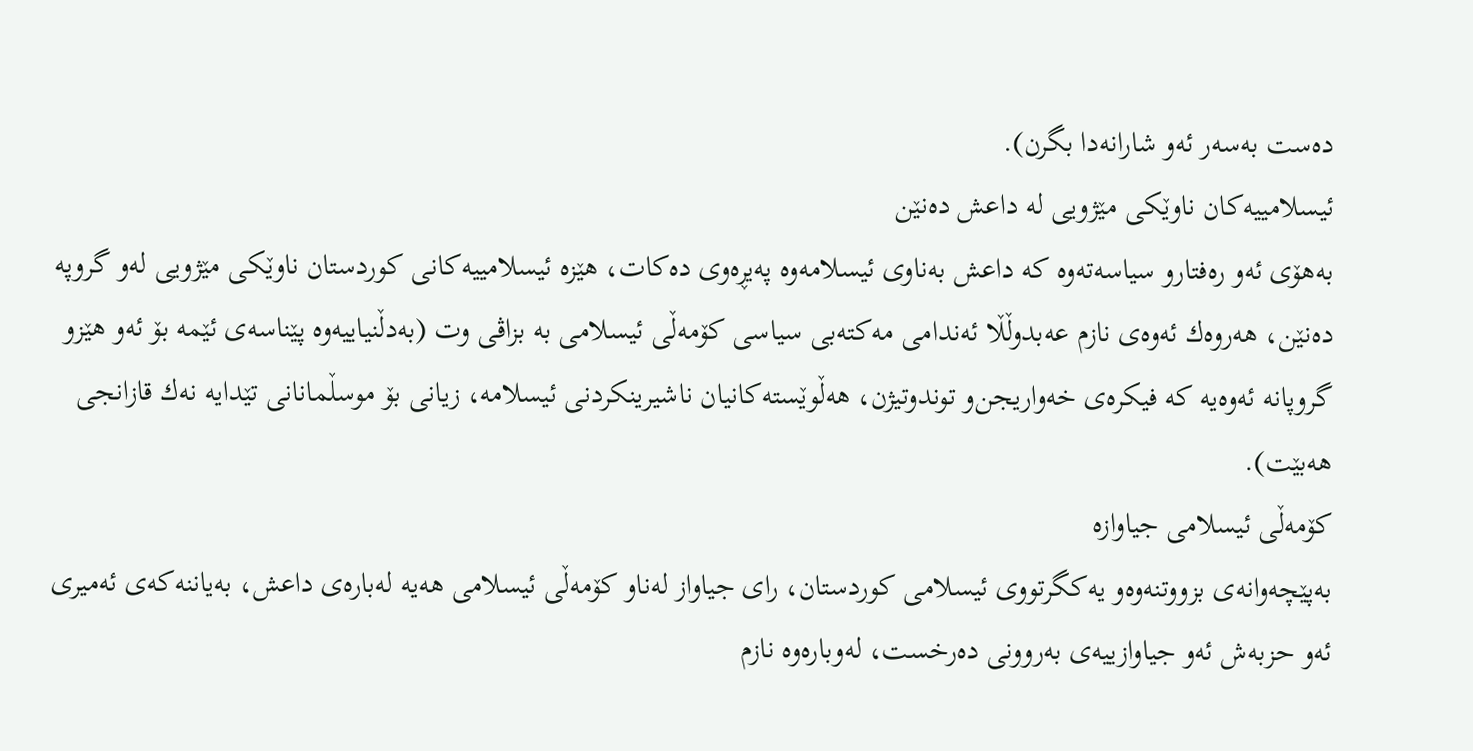ده‌ست به‌سه‌ر ئه‌و شارانه‌دا بگرن).
ئیسلامییه‌كان ناوێكی مێژویی له‌ داعش ده‌نێن
به‌هۆی ئه‌و ره‌فتارو سیاسه‌ته‌وه‌ كه‌ داعش به‌ناوی ئیسلامه‌وه‌ په‌یڕه‌وی ده‌كات، هێزه‌ ئیسلامییه‌كانی كوردستان ناوێكی مێژویی له‌و گروپه‌ ده‌نێن، هه‌روه‌ك ئه‌وه‌ی نازم عه‌بدوڵڵا ئه‌ندامی مه‌كته‌بی سیاسی كۆمه‌ڵی ئیسلامی به‌ بزاڤی وت (به‌دڵنیاییه‌وه‌ پێناسه‌ی‌ ئێمه‌ بۆ ئه‌و هێزو گروپانه‌ ئه‌وه‌یه‌ كه‌ فیكره‌ی‌ خه‌واریجن‌و توندوتیژن، هه‌ڵوێسته‌كانیان ناشیرینكردنی‌ ئیسلامه‌، زیانی‌ بۆ موسڵمانانی‌ تێدایه‌ نه‌ك قازانجی‌ هه‌بێت).
كۆمه‌ڵی ئیسلامی جیاوازه‌
به‌پێچه‌وانه‌ی بزووتنه‌وه‌و یه‌كگرتووی ئیسلامی كوردستان، رای جیاواز له‌ناو كۆمه‌ڵی ئیسلامی هه‌یه‌ له‌باره‌ی داعش، به‌یاننه‌كه‌ی ئه‌میری ئه‌و حزبه‌ش ئه‌و جیاوازییه‌ی به‌روونی ده‌رخست، له‌وباره‌وه‌ نازم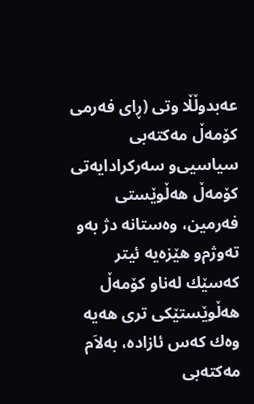عه‌بدوڵڵا وتی (ڕای‌ فه‌رمی‌ كۆمه‌ڵ مه‌كته‌بی‌ سیاسیی‌‌و سه‌ركرادایه‌تی‌ كۆمه‌ڵ هه‌ڵوێستی‌ فه‌رمین، وه‌ستانه‌ دژ به‌و ته‌وژم‌و هێزه‌یه‌ ئیتر كه‌سێك له‌ناو كۆمه‌ڵ هه‌ڵوێستێكی‌ تری‌ هه‌یه‌ وه‌ك كه‌س ئازاده‌، به‌لاَم مه‌كته‌بی‌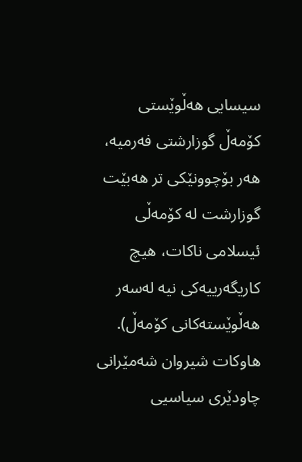سیسایی‌ هه‌ڵوێستی‌ كۆمه‌ڵ گوزارشتی‌ فه‌رمیه‌، هه‌ر بۆچوونێكی‌ تر هه‌بێت گوزارشت له‌ كۆمه‌ڵی‌ ئیسلامی ناكات، هیچ كاریگه‌رییه‌كی‌ نیه‌ له‌سه‌ر هه‌ڵوێسته‌كانی‌ كۆمه‌ڵ).
هاوكات شیروان شه‌مێرانی چاودێری سیاسیی‌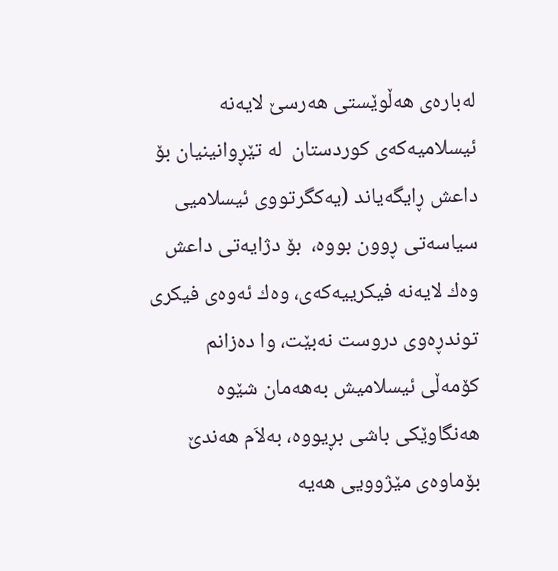له‌باره‌ی‌ هه‌ڵوێستی‌ هه‌رسێ‌ لایه‌نه‌ ئیسلامیه‌كه‌ی‌ كوردستان  له‌ تێڕوانینیان بۆ داعش ڕایگه‌یاند (یه‌كگرتووی‌ ئیسلامیی‌ سیاسه‌تی‌ ڕوون بووه‌،  بۆ دژایه‌تی‌ داعش وه‌ك لایه‌نه‌ فیكرییه‌كه‌ی‌، وه‌ك ئه‌وه‌ی‌ فیكری‌ توندڕه‌وی‌ دروست نه‌بێت، وا ده‌زانم كۆمه‌ڵی‌ ئیسلامیش به‌هه‌مان شێوه‌ هه‌نگاوێكی‌ باشی‌ بڕیووه‌، به‌لاَم هه‌ندێ‌ بۆماوه‌ی‌ مێژوویی‌ هه‌یه‌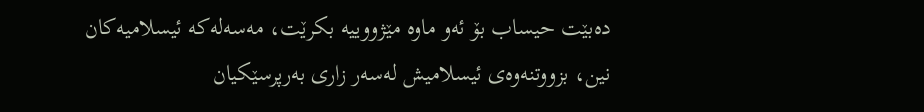ده‌بێت حیساب بۆ ئه‌و ماوه‌ مێژووییه‌ بكرێت، مه‌سه‌له‌كه‌ ئیسلامیه‌كان نین، بزووتنه‌وه‌ی‌ ئیسلامیش له‌سه‌ر زاری‌ به‌رپرسێكیان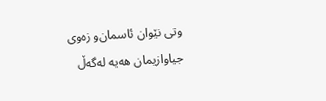وتی‌ نێوان ئاسمان‌و زه‌وی‌ جیاوازیمان هه‌یه‌ له‌گه‌ڵ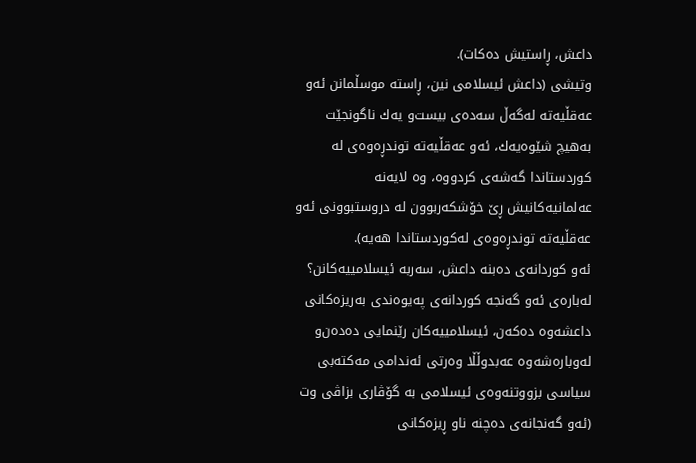داعش، ڕاستیش ده‌كات).                                                                          وتیشی‌ (داعش ئیسلامی‌ نین، ڕاسته‌ موسڵمانن ئه‌و عه‌قڵیه‌ته‌ له‌گه‌ڵ سه‌ده‌ی‌ بیست‌و یه‌ك ناگونجێت به‌هیچ شێوه‌یه‌ك، ئه‌و عه‌قڵیه‌ته‌ توندڕه‌وه‌ی‌ له‌ كوردستاندا گه‌شه‌ی‌ كردووه‌، وه‌ لایه‌نه‌ عه‌لمانیه‌كانیش ڕێ خۆشكه‌ربوون له‌ دروستبوونی‌ ئه‌و عه‌قڵیه‌ته‌ توندڕه‌وه‌ی‌ له‌كوردستاندا هه‌یه‌).
ئه‌و كوردانه‌ی ده‌بنه‌ داعش، سه‌ربه‌ ئیسلامییه‌كانن؟
له‌باره‌ی ئه‌و گه‌نجه‌ كوردانه‌ی په‌یوه‌ندی به‌ریزه‌كانی داعشه‌وه‌ ده‌كه‌ن، ئیسلامییه‌كان رێنمایی ده‌ده‌ن‌و له‌وباره‌شه‌وه‌ عه‌بدوڵڵا وه‌رتی ئه‌ندامی مه‌كته‌بی سیاسی بزووتنه‌وه‌ی ئیسلامی به‌ گۆڤاری بزاڤی وت (ئه‌و گه‌نجانه‌ی‌ ده‌چنه‌ ناو ڕیزه‌كانی‌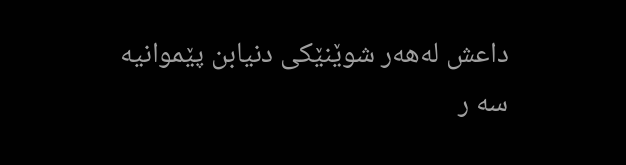داعش له‌هه‌ر شوێنێكی‌ دنیابن پێموانیه‌ سه‌ ر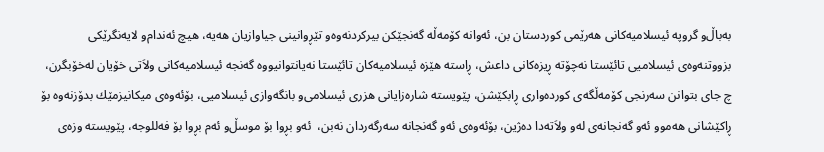به‌باڵ‌و گروپه‌ ئیسلامیه‌كانی‌ هه‌رێمی‌ كوردستان بن، ئه‌وانه‌ كۆمه‌ڵه‌ گه‌نجێكن بیركردنه‌وه‌و تێڕوانینی‌ جیاوازیان هه‌یه‌، هیچ ئه‌ندام‌و لایه‌نگرێكی‌ بزووتنه‌وه‌ی‌ ئیسلامیی‌ تائێستا نه‌چۆته‌ ڕیزه‌كانی‌ داعش، ڕاسته‌ هێزه‌ ئیسلامیه‌كان تائێستا نه‌یانتوانیووه‌ گه‌نجه‌ ئیسلامیه‌كانی‌ ولاَتی‌ خۆیان له‌خۆبگرن، چ جای‌ بتوانن سه‌رنجی‌ كۆمه‌ڵگه‌ی‌ كورده‌واری‌ ڕابكێشن، پێویسته‌ شاره‌زایانی‌ هزری‌ ئیسلامی‌و بانگه‌وازی‌ ئیسلامیی‌، بۆئه‌وه‌ی‌ میكانیزمێك بدۆزنه‌وه‌ بۆ ڕاكێشانی‌ هه‌موو ئه‌و گه‌نجانه‌ی‌ له‌و ولاَته‌دا ده‌ژین، بۆئه‌وه‌ی‌ ئه‌و گه‌نجانه‌ سه‌رگه‌ردان نه‌بن،  ئه‌و بڕوا بۆ موسڵ‌و ئه‌م بڕوا بۆ فه‌للوجه‌، پێویسته‌ وزه‌ی‌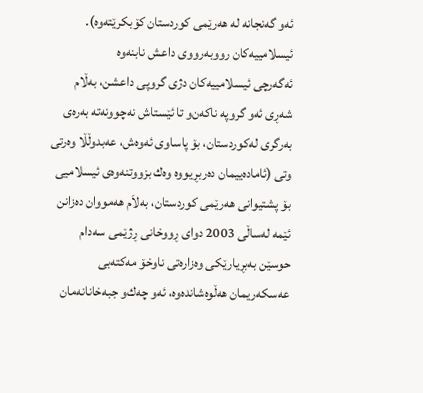ئه‌و گه‌نجانه‌ له‌ هه‌رێمی‌ كوردستان كۆبكرێته‌وه‌).
ئیسلامییه‌كان رووبه‌رووی داعش نابنه‌وه‌
ئه‌گه‌رچی ئیسلامییه‌كان دژی گروپی داعشن، به‌ڵام شه‌ڕی ئه‌و گروپه‌ ناكه‌ن‌و تا ئێستاش نه‌چوونه‌ته‌ به‌ره‌ی به‌رگری له‌كوردستان، بۆ پاساوی ئه‌وه‌ش، عه‌بدوڵڵا وه‌رتی وتی (ئاماده‌ییمان ده‌ربڕیووه‌ وه‌ك بزووتنه‌وه‌ی‌ ئیسلامیی‌ بۆ پشتیوانی‌ هه‌رێمی‌ كوردستان، به‌لاَم هه‌مووان ده‌زانن ئێمه‌ له‌ساڵی‌ 2003 دوای‌ ڕووخانی‌ ڕژێمی‌ سه‌دام حوسێن به‌بڕیارێكی‌ وه‌زاره‌تی‌ ناوخۆ مه‌كته‌بی‌ عه‌سكه‌ریمان هه‌ڵوه‌شانده‌وه‌، ئه‌و چه‌ك‌و جبه‌خانانه‌مان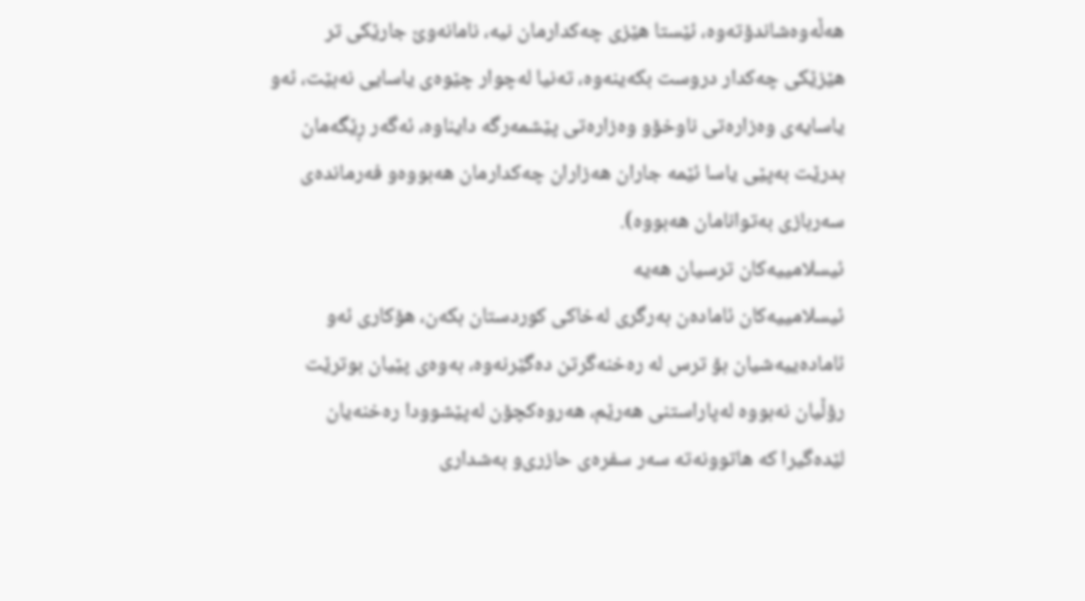هه‌ڵه‌وه‌شاندۆته‌وه‌، ئێستا هێزی‌ چه‌كدارمان نیه‌، نامانه‌وێ‌ جارێكی‌ تر هێزێكی‌ چه‌كدار دروست بكه‌ینه‌وه‌، ته‌نیا له‌چوار چێوه‌ی‌ یاسایی‌ نه‌بێت، ئه‌و یاسایه‌ی‌ وه‌زاره‌تی‌ ناوخۆو وه‌زاره‌تی‌ پێشمه‌رگه‌ دایناوه‌، ئه‌گه‌ر ڕێگه‌مان بدرێت به‌پێی‌ یاسا ئێمه‌ جاران هه‌زاران چه‌كدارمان هه‌بووه‌و فه‌رمانده‌ی‌ سه‌ربازی‌ به‌توانامان هه‌بووه‌).
ئیسلامییه‌كان ترسیان هه‌یه‌
ئیسلامییه‌كان ئاماده‌ن به‌رگری له‌خاكی كوردستان بكه‌ن، هۆكاری ئه‌و ئاماده‌ییه‌شیان بۆ ترس له‌ ره‌خنه‌گرتن ده‌گێرنه‌وه‌، به‌وه‌ی پێیان بوترێت رۆڵیان نه‌بووه‌ له‌پاراستنی هه‌رێم، هه‌روه‌كچۆن له‌پێشوودا ره‌خنه‌یان لێده‌گیرا كه‌ هاتوونه‌ته‌ سه‌ر سفره‌ی حازری‌و به‌شداری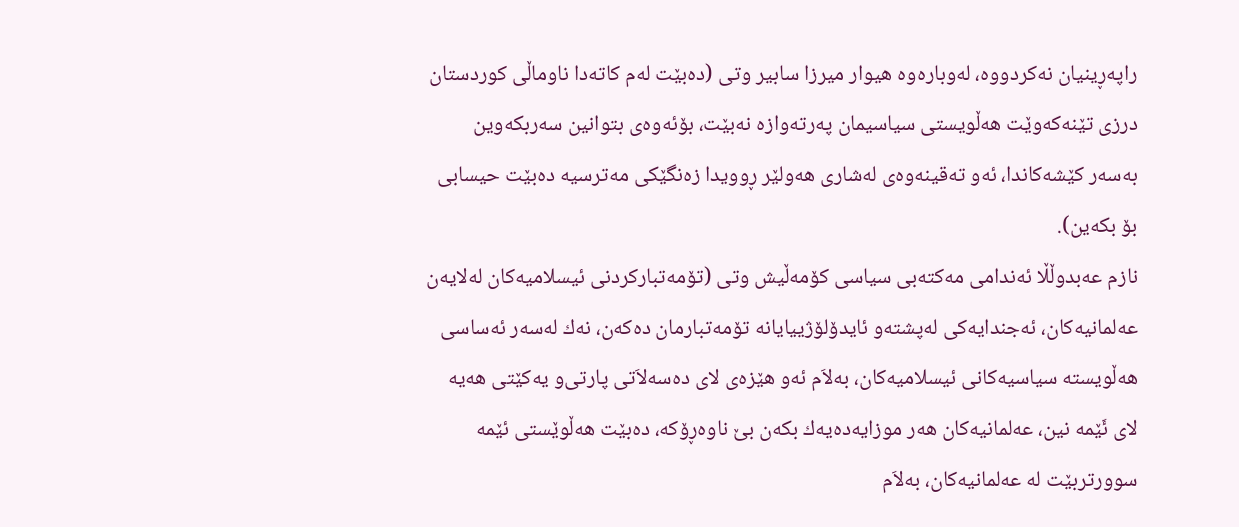راپه‌ڕینیان نه‌كردووه‌، له‌وباره‌وه‌ هیوار میرزا سابیر وتی (ده‌بێت له‌م كاته‌دا ناوماڵی‌ كوردستان درزی‌ تێنه‌كه‌وێت هه‌ڵویستی‌ سیاسیمان په‌رته‌وازه‌ نه‌بێت، بۆئه‌وه‌ی‌ بتوانین سه‌ربكه‌وین به‌سه‌ر كێشه‌كاندا، ئه‌و ته‌قینه‌وه‌ی له‌شاری‌ هه‌ولێر ڕوویدا زه‌نگێكی‌ مه‌ترسیه‌ ده‌بێت حیسابی‌ بۆ بكه‌ین).
نازم عه‌بدوڵڵا ئه‌ندامی مه‌كته‌بی سیاسی كۆمه‌ڵیش وتی (تۆمه‌تباركردنی‌ ئیسلامیه‌كان له‌لایه‌ن عه‌لمانیه‌كان، ئه‌جندایه‌كی‌ له‌پشته‌و ئایدۆلۆژییایانه‌ تۆمه‌تبارمان ده‌كه‌ن، نه‌ك له‌سه‌ر ئه‌ساسی‌ هه‌ڵویسته‌ سیاسیه‌كانی‌ ئیسلامیه‌كان، به‌لاَم ئه‌و هێزه‌ی‌ لای‌ ده‌سه‌لاَتی‌ پارتی‌‌و یه‌كێتی هه‌یه‌ لای‌ ئَێمه‌ نین، عه‌لمانیه‌كان هه‌ر موزایه‌ده‌یه‌ك بكه‌ن بێ‌ ناوه‌ڕۆكه‌، ده‌بێت هه‌ڵوێستی‌ ئێمه‌ سوورتربێت له‌ عه‌لمانیه‌كان، به‌لاَم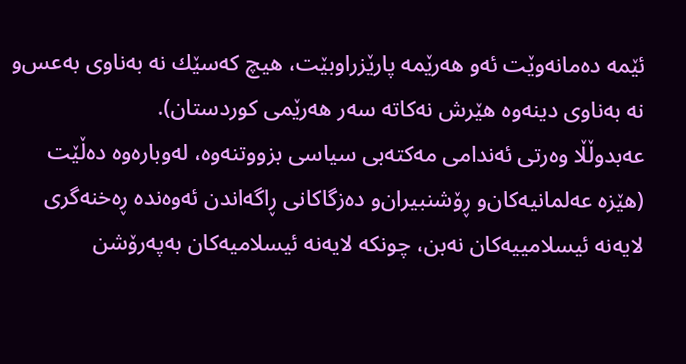ئێمه‌ ده‌مانه‌وێت ئه‌و هه‌رێمه‌ پارێزراوبێت، هیچ كه‌سێك نه‌ به‌ناوی‌ به‌عس‌و نه‌ به‌ناوی‌ دینه‌وه‌ هێرش نه‌كاته‌ سه‌ر هه‌رێمی‌ كوردستان).
عه‌بدوڵڵا وه‌رتی ئه‌ندامی مه‌كته‌بی سیاسی بزووتنه‌وه‌، له‌وباره‌وه‌ ده‌ڵێت (هێزه‌ عه‌لمانیه‌كان‌و ڕۆشنبیران‌و ده‌زگاكانی‌ ڕاگه‌اندن ئه‌وه‌نده‌ ڕه‌خنه‌گری‌ لایه‌نه‌ ئیسلامییه‌كان نه‌بن، چونكه‌ لایه‌نه‌ ئیسلامیه‌كان به‌په‌رۆشن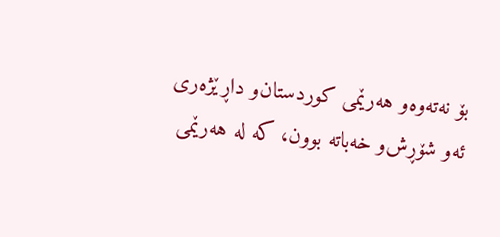بۆ نه‌ته‌وه‌و هه‌رێمی‌ كوردستان‌و داڕێژه‌ری‌ ئه‌و شۆڕش‌و خه‌باته‌ بوون، كه‌ له‌ هه‌رێمی‌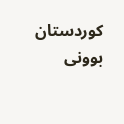كوردستان بوونی‌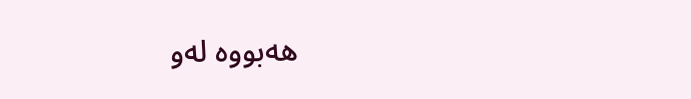هه‌بووه‌ له‌و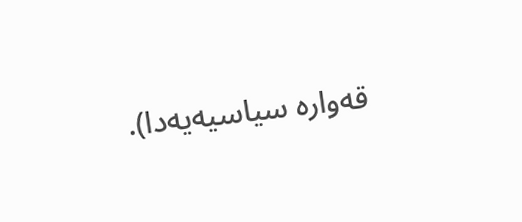قه‌واره‌ سیاسیه‌یه‌دا).